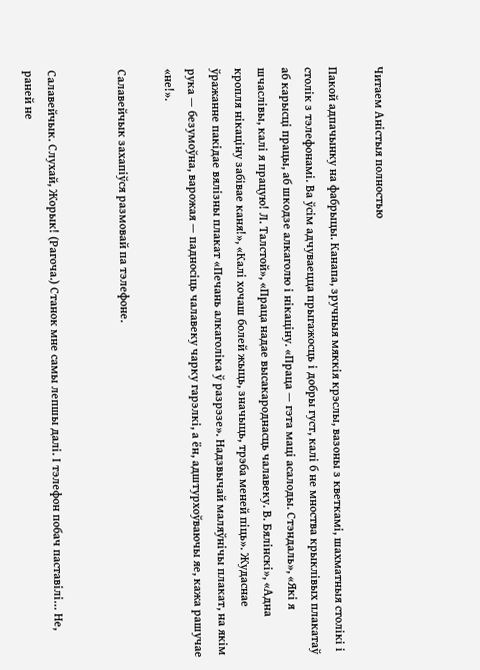Читаем Аністыя полностью

Пакой адпачынку на фабрыцы. Канапа, зручныя мяккія крэслы, вазоны з кветкамі, шахматныя столікі і столік з тэлефонамі. Ва ўсім адчуваецца прыгажосць і добры густ, калі б не мноства крыклівых плакатаў аб карысці працы, аб шкодзе алкаголю і нікаціну. «Праца — гэта маці асалоды. Стэндаль», «Які я шчаслівы, калі я працую! Л. Талстой», «Праца надае высакароднасць чалавеку. В. Бялінскі», «Адна кропля нікаціну забівае каня!», «Калі хочаш болей жыць, значыць, трэба меней піць». Жудаснае ўражанне пакідае вялізны плакат «Печань алкаголіка ў разрэзе». Надзвычай маляўнічы плакат, на якім рука — безумоўна, варожая — падносіць чалавеку чарку гарэлкі, а ён, адштурхоўваючы яе, кажа рашучае «не!».

Салавейчык захапіўся размовай па тэлефоне.


Салавейчык. Слухай, Жорык! (Рагоча.) Станок мне самы лепшы далі. І тэлефон побач паставілі… Не, раней не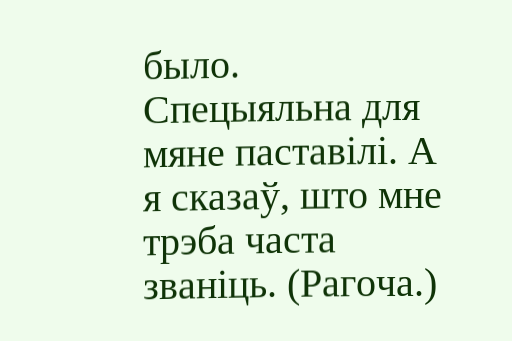было. Спецыяльна для мяне паставілі. А я сказаў, што мне трэба часта званіць. (Рагоча.)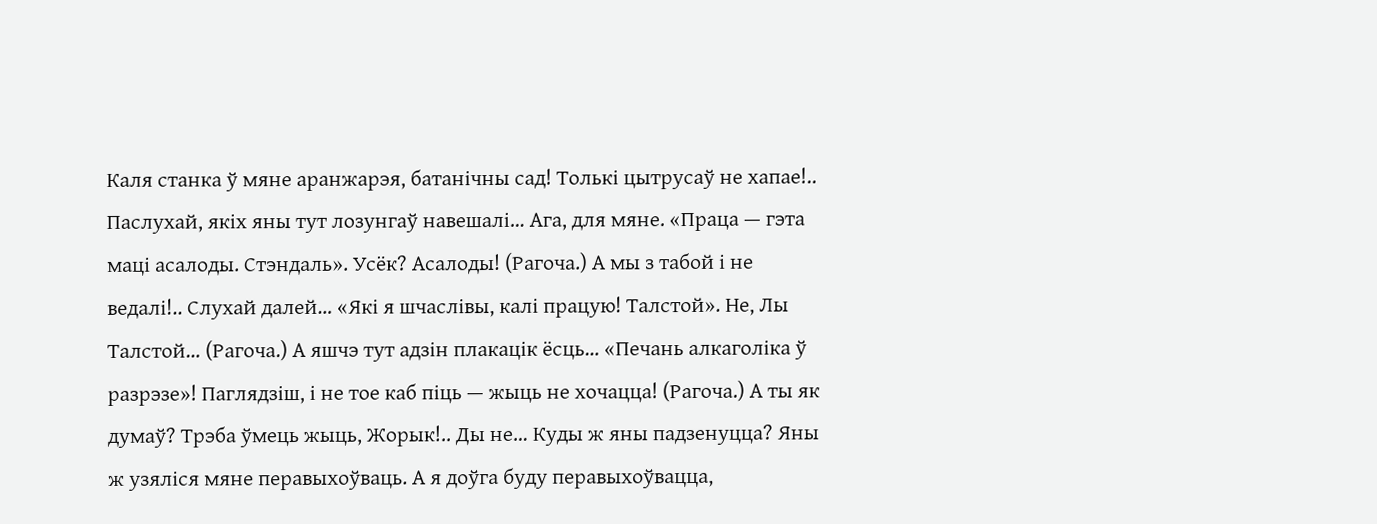Каля станка ў мяне аранжарэя, батанічны сад! Толькі цытрусаў не хапае!.. Паслухай, якіх яны тут лозунгаў навешалі… Ага, для мяне. «Праца — гэта маці асалоды. Стэндаль». Усёк? Асалоды! (Рагоча.) А мы з табой і не ведалі!.. Слухай далей… «Які я шчаслівы, калі працую! Талстой». Не, Лы Талстой… (Рагоча.) А яшчэ тут адзін плакацік ёсць… «Печань алкаголіка ў разрэзе»! Паглядзіш, і не тое каб піць — жыць не хочацца! (Рагоча.) А ты як думаў? Трэба ўмець жыць, Жорык!.. Ды не… Куды ж яны падзенуцца? Яны ж узяліся мяне перавыхоўваць. А я доўга буду перавыхоўвацца,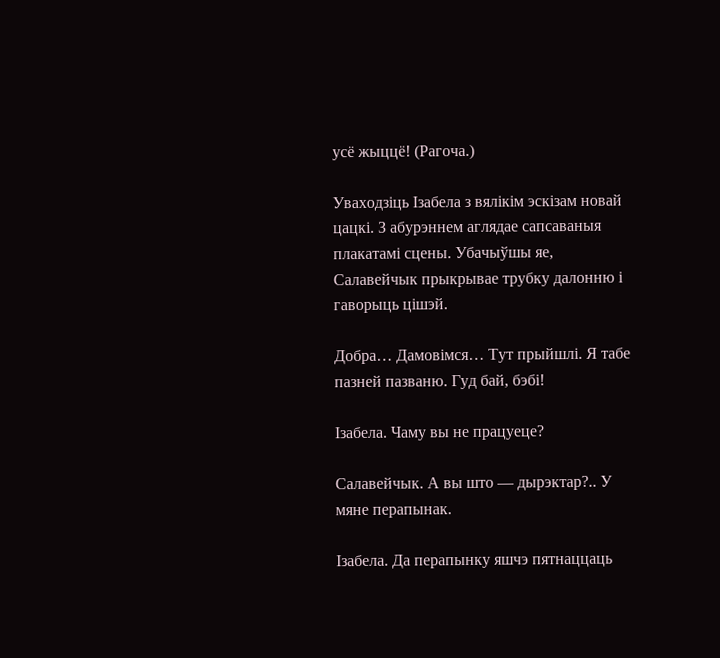усё жыццё! (Рагоча.)

Уваходзіць Ізабела з вялікім эскізам новай цацкі. З абурэннем аглядае сапсаваныя плакатамі сцены. Убачыўшы яе, Салавейчык прыкрывае трубку далонню і гаворыць цішэй.

Добра… Дамовімся… Тут прыйшлі. Я табе пазней пазваню. Гуд бай, бэбі!

Ізабела. Чаму вы не працуеце?

Салавейчык. А вы што — дырэктар?.. У мяне перапынак.

Ізабела. Да перапынку яшчэ пятнаццаць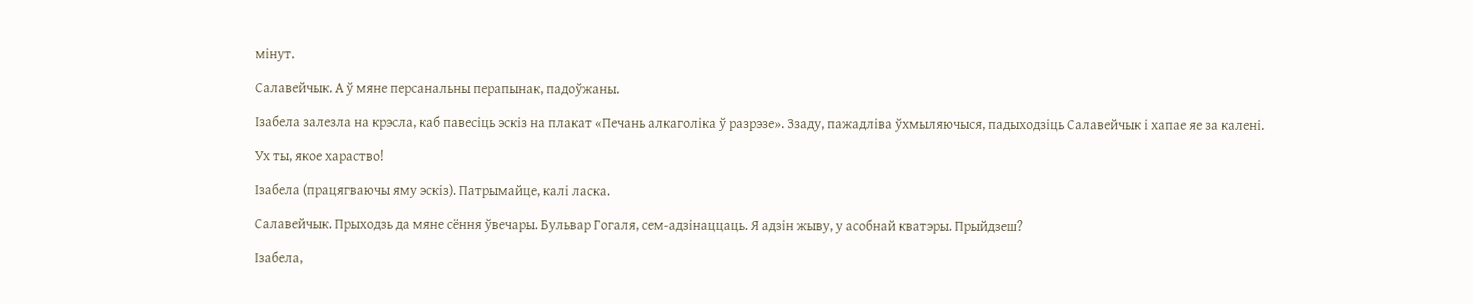мінут.

Салавейчык. А ў мяне персанальны перапынак, падоўжаны.

Ізабела залезла на крэсла, каб павесіць эскіз на плакат «Печань алкаголіка ў разрэзе». Ззаду, пажадліва ўхмыляючыся, падыходзіць Салавейчык і хапае яе за калені.

Ух ты, якое хараство!

Ізабела (працягваючы яму эскіз). Патрымайце, калі ласка.

Салавейчык. Прыходзь да мяне сёння ўвечары. Бульвар Гогаля, сем-адзінаццаць. Я адзін жыву, у асобнай кватэры. Прыйдзеш?

Ізабела,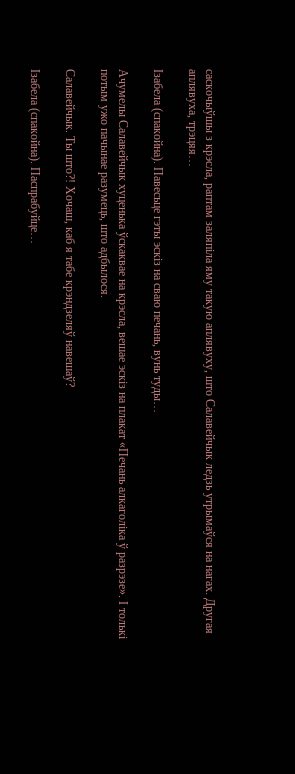саскочыўшы з крэсла, раптам заляпіла яму такую аплявуху, што Салавейчык ледзь утрымаўся на нагах. Другая аплявуха, трэцяя…

Ізабела (спакойна). Павесьце гэты эскіз на сваю печань, вунь туды…

Ачумелы Салавейчык хуценька ўскаквае на крэсла, вешае эскіз на плакат «Печань алкаголіка ў разрэзе». І толькі потым ужо пачынае разумець, што адбылося.

Салавейчык. Ты што?! Хочаш, каб я табе крэндзеляў навешаў?

Ізабела (спакойна). Паспрабуйце…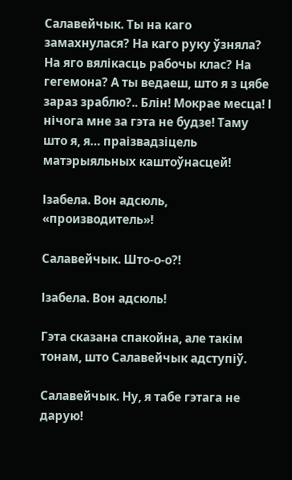Салавейчык. Ты на каго замахнулася? На каго руку ўзняла? На яго вялікасць рабочы клас? На гегемона? А ты ведаеш, што я з цябе зараз зраблю?.. Блін! Мокрае месца! І нічога мне за гэта не будзе! Таму што я, я… праізвадзіцель матэрыяльных каштоўнасцей!

Ізабела. Вон адсюль, «производитель»!

Салавейчык. Што-о-о?!

Ізабела. Вон адсюль!

Гэта сказана спакойна, але такім тонам, што Салавейчык адступіў.

Салавейчык. Ну, я табе гэтага не дарую!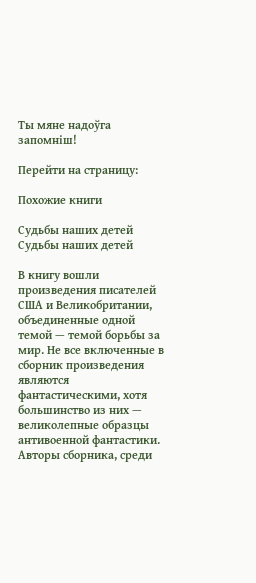Ты мяне надоўга запомніш!

Перейти на страницу:

Похожие книги

Судьбы наших детей
Судьбы наших детей

В книгу вошли произведения писателей США и Великобритании, объединенные одной темой — темой борьбы за мир. Не все включенные в сборник произведения являются фантастическими, хотя большинство из них — великолепные образцы антивоенной фантастики. Авторы сборника, среди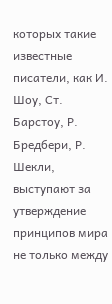которых такие известные писатели, как И. Шоу, Ст. Барстоу, Р. Бредбери, Р. Шекли, выступают за утверждение принципов мира не только между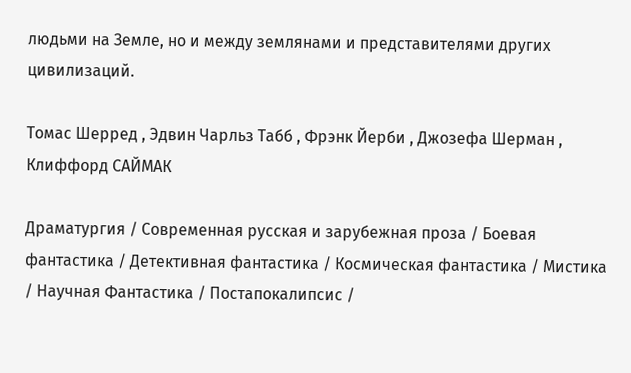людьми на Земле, но и между землянами и представителями других цивилизаций.

Томас Шерред , Эдвин Чарльз Табб , Фрэнк Йерби , Джозефа Шерман , Клиффорд САЙМАК

Драматургия / Современная русская и зарубежная проза / Боевая фантастика / Детективная фантастика / Космическая фантастика / Мистика / Научная Фантастика / Постапокалипсис /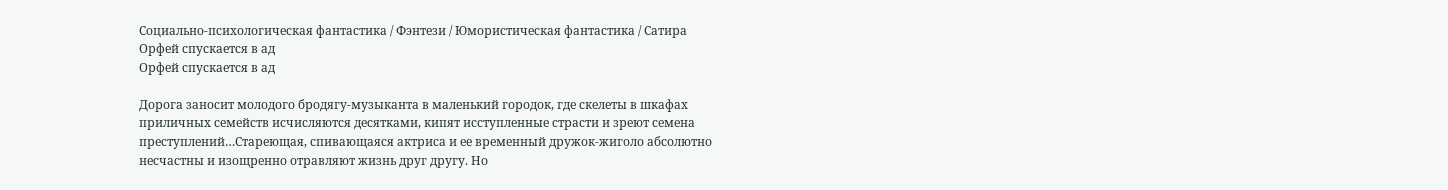Социально-психологическая фантастика / Фэнтези / Юмористическая фантастика / Сатира
Орфей спускается в ад
Орфей спускается в ад

Дорога заносит молодого бродягу-музыканта в маленький городок, где скелеты в шкафах приличных семейств исчисляются десятками, кипят исступленные страсти и зреют семена преступлений…Стареющая, спивающаяся актриса и ее временный дружок-жиголо абсолютно несчастны и изощренно отравляют жизнь друг другу. Но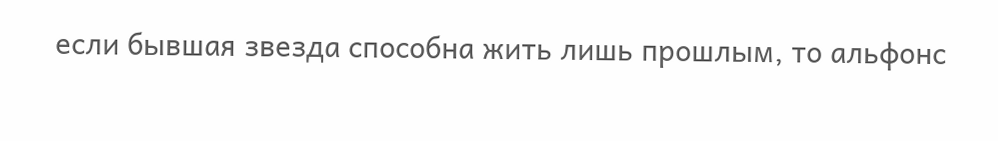если бывшая звезда способна жить лишь прошлым, то альфонс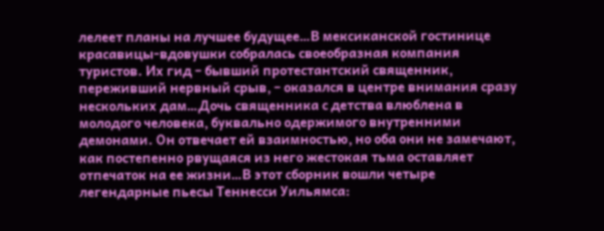лелеет планы на лучшее будущее…В мексиканской гостинице красавицы-вдовушки собралась своеобразная компания туристов. Их гид – бывший протестантский священник, переживший нервный срыв, – оказался в центре внимания сразу нескольких дам…Дочь священника с детства влюблена в молодого человека, буквально одержимого внутренними демонами. Он отвечает ей взаимностью, но оба они не замечают, как постепенно рвущаяся из него жестокая тьма оставляет отпечаток на ее жизни…В этот сборник вошли четыре легендарные пьесы Теннесси Уильямса: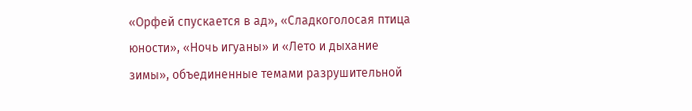«Орфей спускается в ад», «Сладкоголосая птица юности», «Ночь игуаны» и «Лето и дыхание зимы», объединенные темами разрушительной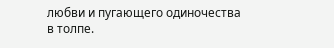любви и пугающего одиночества в толпе.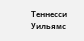Теннесси Уильямс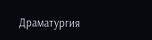Драматургия